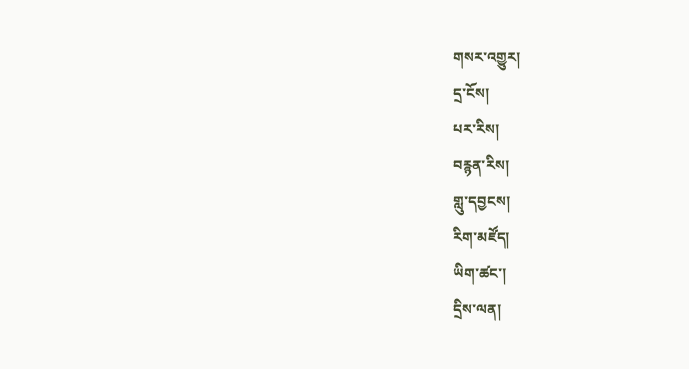གསར་འགྱུར།
དྲ་ངོས།
པར་རིས།
བརྙན་རིས།
གླུ་དབྱངས།
རིག་མཛོད།
ཡིག་ཚང་།
དྲིས་ལན།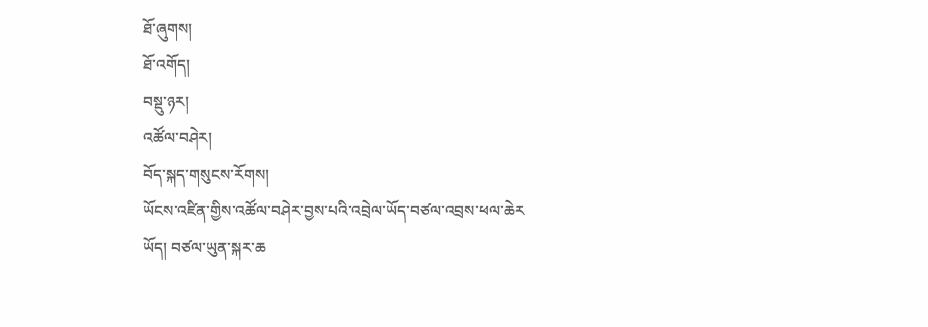ཐོ་ཞུགས།
ཐོ་འགོད།
བསྡུ་ཉར།
འཚོལ་བཤེར།
བོད་སྐད་གསུངས་རོགས།
ཡོངས་འཛིན་གྱིས་འཚོལ་བཤེར་བྱས་པའི་འབྲེལ་ཡོད་བཙལ་འབྲས་ཕལ་ཆེར
ཡོད། བཙལ་ཡུན་སྐར་ཆ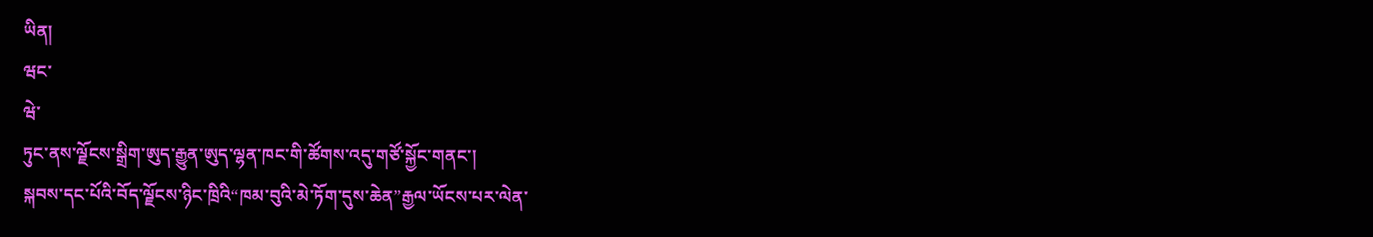ཡིན།
ཝང་
ཝེ་
ཏུང་ནས་ལྗོངས་སྒྲིག་ཨུད་རྒྱུན་ཨུད་ལྷན་ཁང་གི་ཚོགས་འདུ་གཙོ་སྐྱོང་གནང་།
སྐབས་དང་པོའི་བོད་ལྗོངས་ཉིང་ཁྲིའི“ཁམ་བུའི་མེ་ཏོག་དུས་ཆེན”རྒྱལ་ཡོངས་པར་ལེན་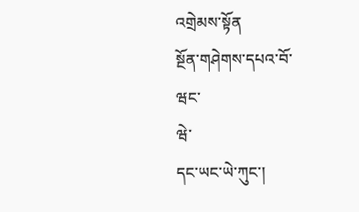འགྲེམས་སྟོན
སྔོན་གཤེགས་དཔའ་བོ་
ཝང་
ཝེ་
དང་ཡང་ཡེ་ཀུང་།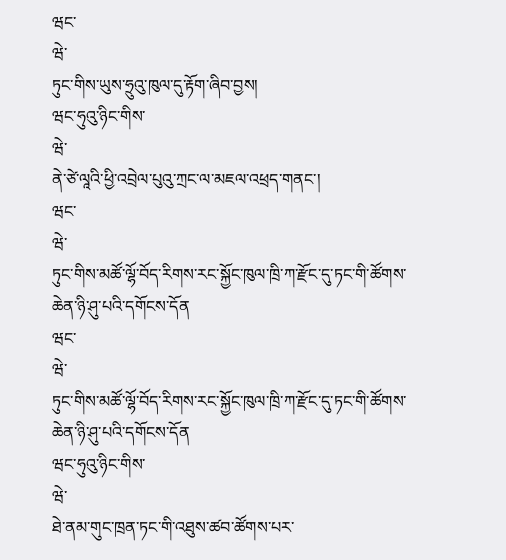ཝང་
ཝེ་
ཏུང་གིས་ཡུས་ཧྲུའུ་ཁུལ་དུ་རྟོག་ཞིབ་བྱས།
ཝང་ཧུའུ་ཉིང་གིས་
ཝེ་
ནེ་ཙེ་ལཱའི་ཕྱི་འབྲེལ་པུའུ་ཀྲང་ལ་མཇལ་འཕྲད་གནང་།
ཝང་
ཝེ་
ཏུང་གིས་མཚོ་ལྷོ་བོད་རིགས་རང་སྐྱོང་ཁུལ་ཁྲི་ཀ་རྫོང་དུ་ཏང་གི་ཚོགས་ཆེན་ཉི་ཤུ་པའི་དགོངས་དོན
ཝང་
ཝེ་
ཏུང་གིས་མཚོ་ལྷོ་བོད་རིགས་རང་སྐྱོང་ཁུལ་ཁྲི་ཀ་རྫོང་དུ་ཏང་གི་ཚོགས་ཆེན་ཉི་ཤུ་པའི་དགོངས་དོན
ཝང་ཧུའུ་ཉིང་གིས་
ཝེ་
ཐེ་ནམ་གུང་ཁྲན་ཏང་གི་འཐུས་ཚབ་ཚོགས་པར་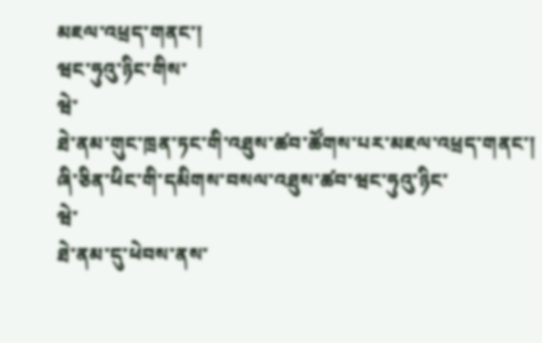མཇལ་འཕྲད་གནང་།
ཝང་ཧུའུ་ཉིང་གིས་
ཝེ་
ཐེ་ནམ་གུང་ཁྲན་ཏང་གི་འཐུས་ཚབ་ཚོགས་པར་མཇལ་འཕྲད་གནང་།
ཞི་ཅིན་ཕིང་གི་དམིགས་བསལ་འཐུས་ཚབ་ཝང་ཧུའུ་ཉིང་
ཝེ་
ཐེ་ནམ་དུ་ཕེབས་ནས་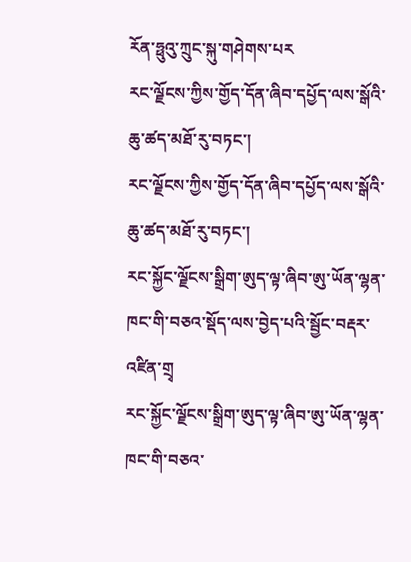རོན་ཧྥུའུ་ཀྲུང་སྐུ་གཤེགས་པར
རང་ལྗོངས་ཀྱིས་གྱོད་དོན་ཞིབ་དཔྱོད་ལས་སྒོའི་ཆུ་ཚད་མཐོ་རུ་བཏང་།
རང་ལྗོངས་ཀྱིས་གྱོད་དོན་ཞིབ་དཔྱོད་ལས་སྒོའི་ཆུ་ཚད་མཐོ་རུ་བཏང་།
རང་སྐྱོང་ལྗོངས་སྒྲིག་ཨུད་ལྟ་ཞིབ་ཨུ་ཡོན་ལྷན་ཁང་གི་བཅའ་སྡོད་ལས་བྱེད་པའི་སྦྱོང་བརྡར་འཛིན་གྲྭ
རང་སྐྱོང་ལྗོངས་སྒྲིག་ཨུད་ལྟ་ཞིབ་ཨུ་ཡོན་ལྷན་ཁང་གི་བཅའ་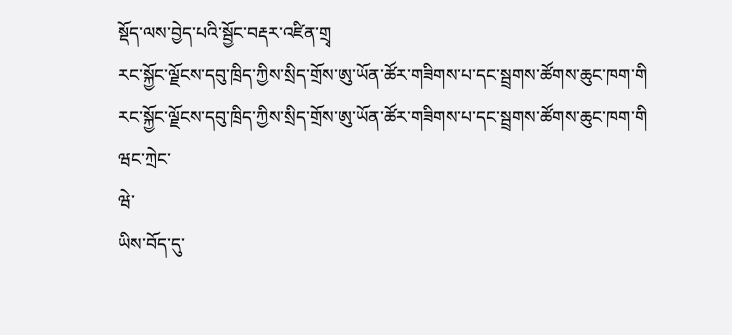སྡོད་ལས་བྱེད་པའི་སྦྱོང་བརྡར་འཛིན་གྲྭ
རང་སྐྱོང་ལྗོངས་དབུ་ཁྲིད་ཀྱིས་སྲིད་གྲོས་ཨུ་ཡོན་ཚོར་གཟིགས་པ་དང་སྦྲགས་ཚོགས་ཆུང་ཁག་གི
རང་སྐྱོང་ལྗོངས་དབུ་ཁྲིད་ཀྱིས་སྲིད་གྲོས་ཨུ་ཡོན་ཚོར་གཟིགས་པ་དང་སྦྲགས་ཚོགས་ཆུང་ཁག་གི
ཝང་ཀྲེང་
ཝེ་
ཡིས་བོད་དུ་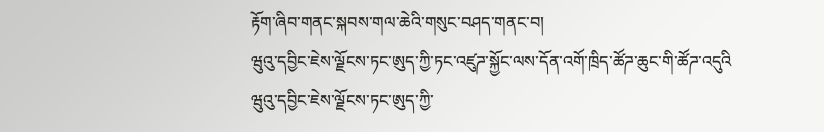རྟོག་ཞིབ་གནང་སྐབས་གལ་ཆེའི་གསུང་བཤད་གནང་བ།
ཝུའུ་དབྱིང་ཇེས་ལྗོངས་ཏང་ཨུད་ཀྱི་ཏང་འཛུཌ་སྐྱོང་ལས་དོན་འགོ་ཁྲིད་ཚོཌ་ཆུང་གི་ཚོཌ་འདུའི
ཝུའུ་དབྱིང་ཇེས་ལྗོངས་ཏང་ཨུད་ཀྱི་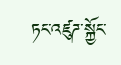ཏང་འཛུཌ་སྐྱོང་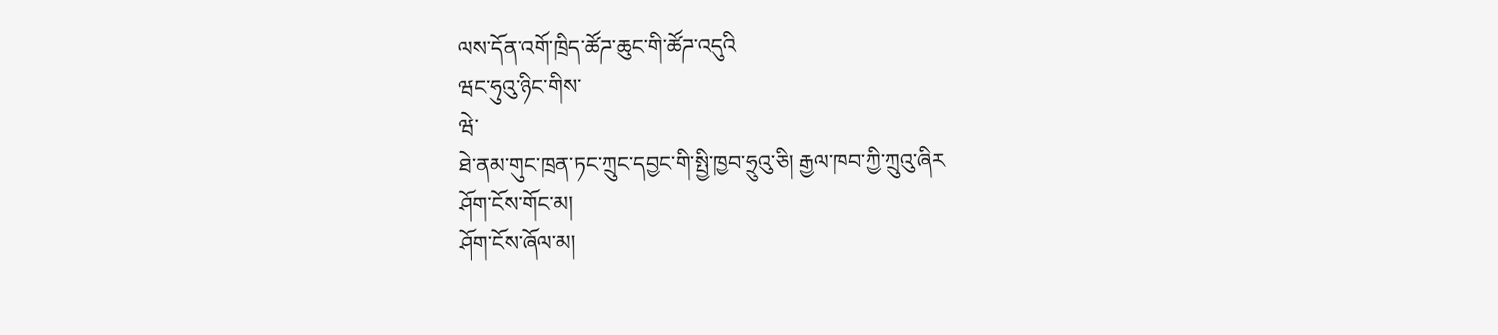ལས་དོན་འགོ་ཁྲིད་ཚོཌ་ཆུང་གི་ཚོཌ་འདུའི
ཝང་ཧུའུ་ཉིང་གིས་
ཝེ་
ཐེ་ནམ་གུང་ཁྲན་ཏང་ཀྲུང་དབྱང་གི་སྤྱི་ཁྱབ་ཧྲུའུ་ཅི། རྒྱལ་ཁབ་ཀྱི་ཀྲུའུ་ཞིར
ཤོག་ངོས་གོང་མ།
ཤོག་ངོས་ཞོལ་མ།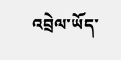འབྲེལ་ཡོད་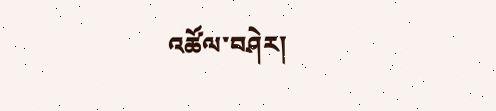འཚོལ་བཤེར།